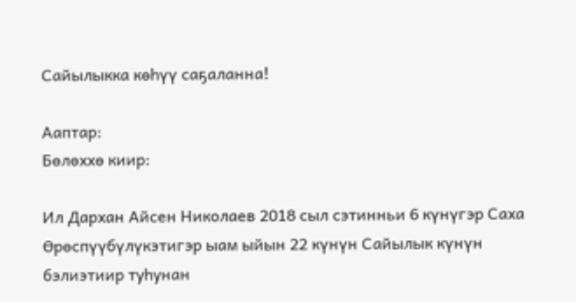Сайылыкка көһүү саҕаланна!

Ааптар:
Бөлөххө киир:

Ил Дархан Айсен Николаев 2018 сыл сэтинньи 6 күнүгэр Саха Өрөспүүбүлүкэтигэр ыам ыйын 22 күнүн Сайылык күнүн бэлиэтиир туһунан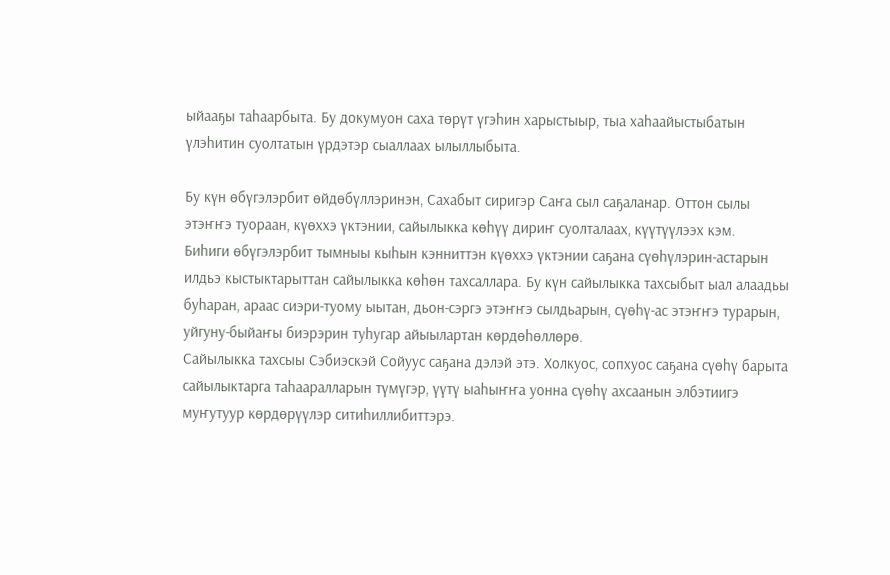ыйааҕы таһаарбыта. Бу докумуон саха төрүт үгэһин харыстыыр, тыа хаһаайыстыбатын үлэһитин суолтатын үрдэтэр сыаллаах ылыллыбыта.

Бу күн өбүгэлэрбит өйдөбүллэринэн, Сахабыт сиригэр Саҥа сыл саҕаланар. Оттон сылы этэҥҥэ туораан, күөххэ үктэнии, сайылыкка көһүү дириҥ суолталаах, күүтүүлээх кэм.
Биһиги өбүгэлэрбит тымныы кыһын кэнниттэн күөххэ үктэнии саҕана сүөһүлэрин-астарын илдьэ кыстыктарыттан сайылыкка көһөн тахсаллара. Бу күн сайылыкка тахсыбыт ыал алаадьы буһаран, араас сиэри-туому ыытан, дьон-сэргэ этэҥҥэ сылдьарын, сүөһү-ас этэҥҥэ турарын, уйгуну-быйаҥы биэрэрин туһугар айыылартан көрдөһөллөрө.
Сайылыкка тахсыы Сэбиэскэй Сойуус саҕана дэлэй этэ. Холкуос, сопхуос саҕана сүөһү барыта сайылыктарга таһааралларын түмүгэр, үүтү ыаһыҥҥа уонна сүөһү ахсаанын элбэтиигэ муҥутуур көрдөрүүлэр ситиһиллибиттэрэ.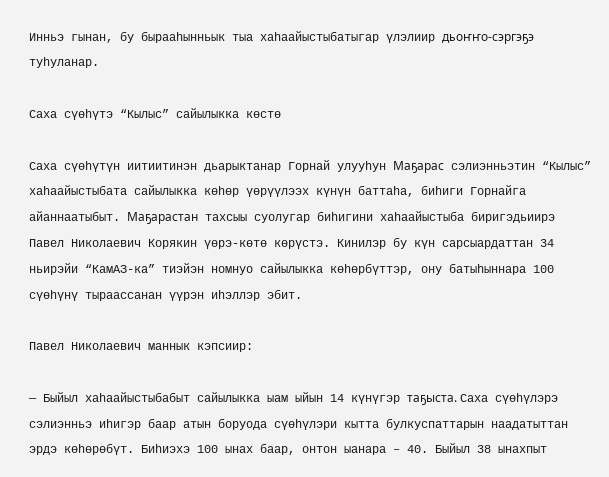Инньэ гынан, бу бырааһынньык тыа хаһаайыстыбатыгар үлэлиир дьоҥҥо-сэргэҕэ туһуланар.

Саха сүөһүтэ “Кылыс” сайылыкка көстө

Саха сүөһүтүн иитиитинэн дьарыктанар Горнай улууһун Маҕарас сэлиэнньэтин “Кылыс” хаһаайыстыбата сайылыкка көһөр үөрүүлээх күнүн баттаһа, биһиги Горнайга айаннаатыбыт. Маҕарастан тахсыы суолугар биһигини хаһаайыстыба биригэдьиирэ Павел Николаевич Корякин үөрэ-көтө көрүстэ. Кинилэр бу күн сарсыардаттан 34 ньирэйи “КамАЗ-ка” тиэйэн номнуо сайылыкка көһөрбүттэр, ону батыһыннара 100 сүөһүнү тыраассанан үүрэн иһэллэр эбит.

Павел Николаевич маннык кэпсиир:

— Быйыл хаһаайыстыбабыт сайылыкка ыам ыйын 14 күнүгэр таҕыста. Саха сүөһүлэрэ сэлиэнньэ иһигэр баар атын боруода сүөһүлэри кытта булкуспаттарын наадатыттан эрдэ көһөрөбүт. Биһиэхэ 100 ынах баар, онтон ыанара – 40. Быйыл 38 ынахпыт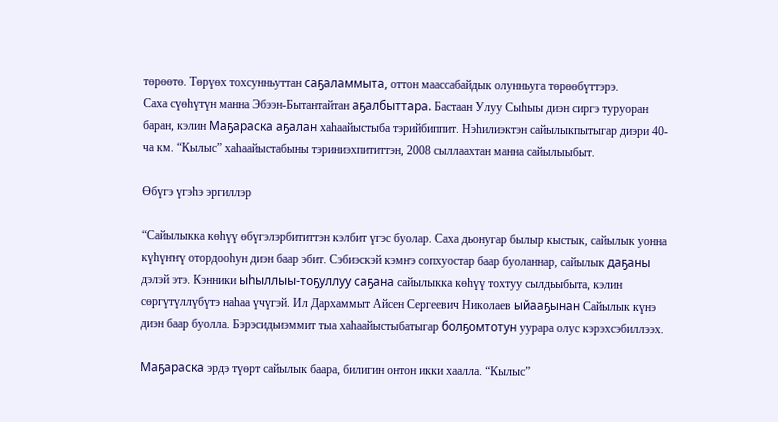төрөөтө. Төрүөх тохсунньуттан саҕаламмыта, оттон маассабайдык олунньуга төрөөбүттэрэ.
Саха сүөһүтүн манна Эбээн-Бытантайтан аҕалбыттара. Бастаан Улуу Сыһыы диэн сиргэ туруоран баран, кэлин Маҕараска аҕалан хаһаайыстыба тэрийбиппит. Нэһилиэктэн сайылыкпытыгар диэри 40-ча км. “Кылыс” хаһаайыстабыны тэриниэхпититтэн, 2008 сыллаахтан манна сайылыыбыт.

Өбүгэ үгэһэ эргиллэр

“Сайылыкка көһүү өбүгэлэрбититтэн кэлбит үгэс буолар. Саха дьонугар былыр кыстык, сайылык уонна күһүҥҥү отордооһун диэн баар эбит. Сэбиэскэй кэмҥэ сопхуостар баар буоланнар, сайылык даҕаны дэлэй этэ. Кэнники ыһыллыы-тоҕуллуу саҕана сайылыкка көһүү тохтуу сылдьыбыта, кэлин сөргүтүллүбүтэ наһаа үчүгэй. Ил Дархаммыт Айсен Сергеевич Николаев ыйааҕынан Сайылык күнэ диэн баар буолла. Бэрэсидьиэммит тыа хаһаайыстыбатыгар болҕомтотун уурара олус кэрэхсэбиллээх.

Маҕараска эрдэ түөрт сайылык баара, билигин онтон икки хаалла. “Кылыс”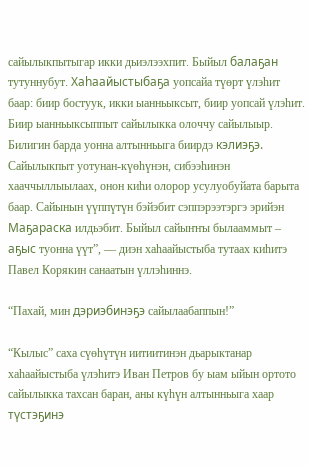сайылыкпытыгар икки дьиэлээхпит. Быйыл балаҕан тутуннубут. Хаһаайыстыбаҕа уопсайа түөрт үлэһит баар: биир бостуук, икки ыанньыксыт, биир уопсай үлэһит. Биир ыанньыксыппыт сайылыкка олоччу сайылыыр. Билигин барда уонна алтынньыга биирдэ кэлиэҕэ. Сайылыкпыт уотунан-күөһүнэн, сибээһинэн хааччыллыылаах, онон киһи олорор усулуобуйата барыта баар. Сайынын үүппүтүн бэйэбит сэппэрээтэргэ эрийэн Маҕараска илдьэбит. Быйыл сайыҥҥы былааммыт – аҕыс туонна үүт”, — диэн хаһаайыстыба тутаах киһитэ Павел Корякин санаатын үллэһиннэ.

“Пахай, мин дэриэбинэҕэ сайылаабаппын!”

“Кылыс” саха сүөһүтүн иитиитинэн дьарыктанар хаһаайыстыба үлэһитэ Иван Петров бу ыам ыйын ортото сайылыкка тахсан баран, аны күһүн алтынньыга хаар түстэҕинэ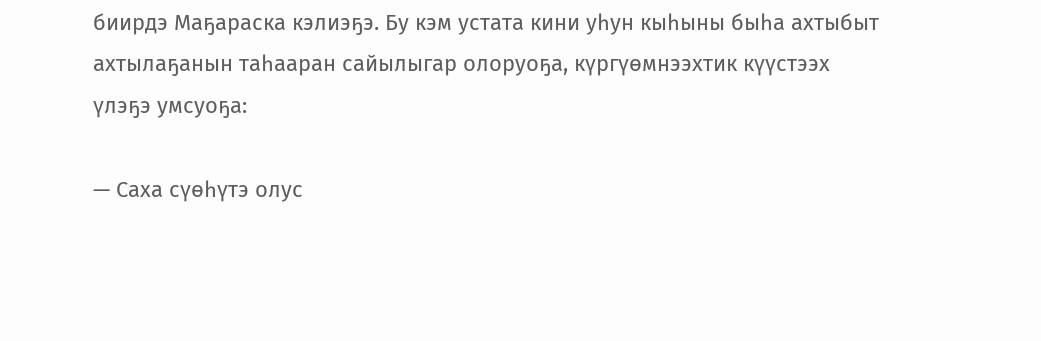биирдэ Маҕараска кэлиэҕэ. Бу кэм устата кини уһун кыһыны быһа ахтыбыт ахтылаҕанын таһааран сайылыгар олоруоҕа, күргүөмнээхтик күүстээх үлэҕэ умсуоҕа:

— Саха сүөһүтэ олус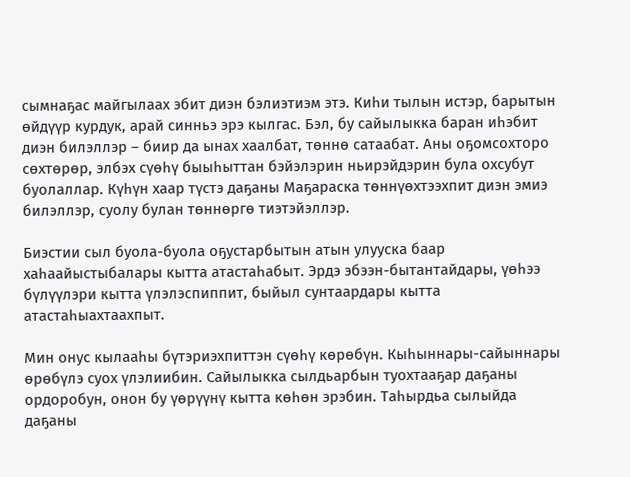сымнаҕас майгылаах эбит диэн бэлиэтиэм этэ. Киһи тылын истэр, барытын өйдүүр курдук, арай синньэ эрэ кылгас. Бэл, бу сайылыкка баран иһэбит диэн билэллэр – биир да ынах хаалбат, төннө сатаабат. Аны оҕомсохторо сөхтөрөр, элбэх сүөһү быыһыттан бэйэлэрин ньирэйдэрин була охсубут буолаллар. Күһүн хаар түстэ даҕаны Маҕараска төннүөхтээхпит диэн эмиэ билэллэр, суолу булан төннөргө тиэтэйэллэр.

Биэстии сыл буола-буола оҕустарбытын атын улууска баар хаһаайыстыбалары кытта атастаһабыт. Эрдэ эбээн-бытантайдары, үөһээ бүлүүлэри кытта үлэлэспиппит, быйыл сунтаардары кытта атастаһыахтаахпыт.

Мин онус кылааһы бүтэриэхпиттэн сүөһү көрөбүн. Кыһыннары-сайыннары өрөбүлэ суох үлэлиибин. Сайылыкка сылдьарбын туохтааҕар даҕаны ордоробун, онон бу үөрүүнү кытта көһөн эрэбин. Таһырдьа сылыйда даҕаны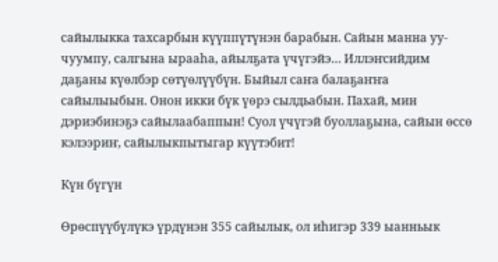сайылыкка тахсарбын күүппүтүнэн барабын. Сайын манна уу-чуумпу, салгына ырааһа, айылҕата үчүгэйэ… Иллэҥсийдим даҕаны күөлбэр сөтүөлүүбүн. Быйыл саҥа балаҕаҥҥа сайылыыбын. Онон икки бүк үөрэ сылдьабын. Пахай, мин дэриэбинэҕэ сайылаабаппын! Суол үчүгэй буоллаҕына, сайын өссө кэлээриҥ, сайылыкпытыгар күүтэбит!

Күн бүгүн

Өрөспүүбүлүкэ үрдүнэн 355 сайылык, ол иһигэр 339 ыанньык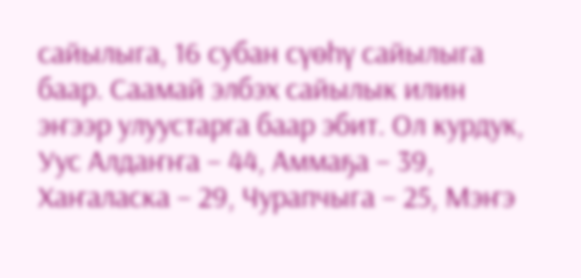сайылыга, 16 субан сүөһү сайылыга баар. Саамай элбэх сайылык илин эҥээр улуустарга баар эбит. Ол курдук, Уус Алдаҥҥа – 44, Аммаҕа – 39, Хаҥаласка – 29, Чурапчыга – 25, Мэҥэ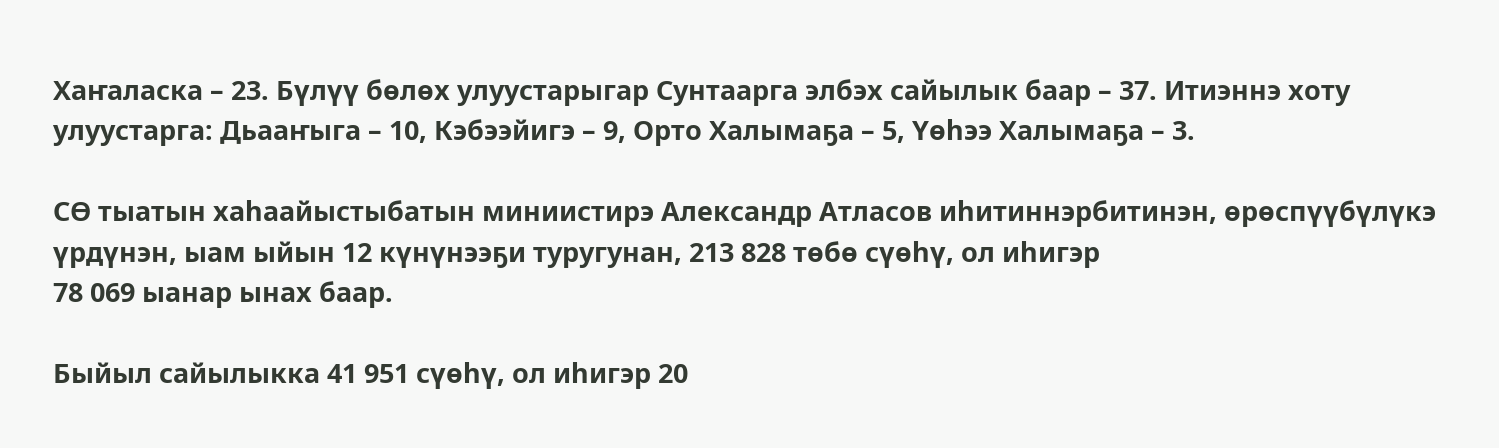Хаҥаласка – 23. Бүлүү бөлөх улуустарыгар Сунтаарга элбэх сайылык баар – 37. Итиэннэ хоту улуустарга: Дьааҥыга – 10, Кэбээйигэ – 9, Орто Халымаҕа – 5, Үөһээ Халымаҕа – 3.

СӨ тыатын хаһаайыстыбатын миниистирэ Александр Атласов иһитиннэрбитинэн, өрөспүүбүлүкэ үрдүнэн, ыам ыйын 12 күнүнээҕи туругунан, 213 828 төбө сүөһү, ол иһигэр
78 069 ыанар ынах баар.

Быйыл сайылыкка 41 951 сүөһү, ол иһигэр 20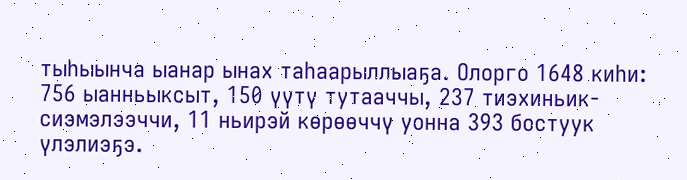тыһыынча ыанар ынах таһаарыллыаҕа. Олорго 1648 киһи: 756 ыанньыксыт, 150 үүтү тутааччы, 237 тиэхиньик-сиэмэлээччи, 11 ньирэй көрөөччү уонна 393 бостуук үлэлиэҕэ.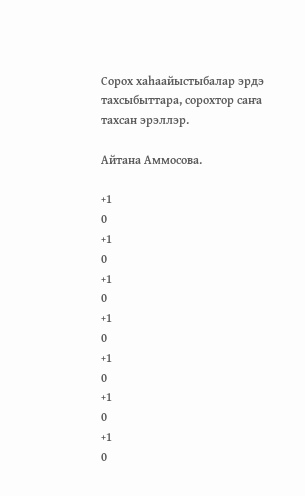Сорох хаһаайыстыбалар эрдэ тахсыбыттара, сорохтор саҥа тахсан эрэллэр.

Айтана Аммосова.

+1
0
+1
0
+1
0
+1
0
+1
0
+1
0
+1
0